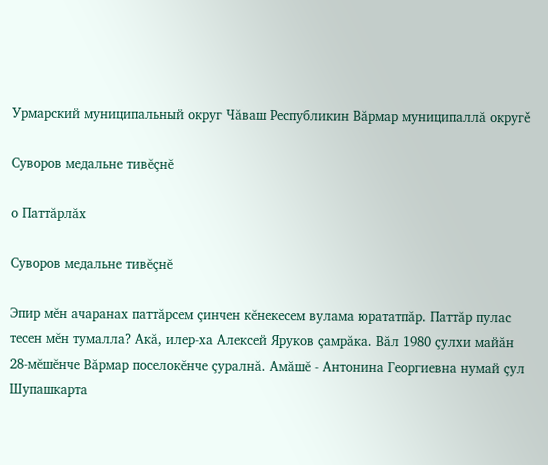Урмарский муниципальный округ Чăваш Республикин Вăрмар муниципаллă округě

Суворов медальне тивĕçнĕ

о Паттăрлăх

Суворов медальне тивĕçнĕ

Эпир мĕн ачаранах паттăрсем çинчен кĕнекесем вулама юрататпăр. Паттăр пулас тесен мĕн тумалла? Акă, илер-ха Алексей Яруков çамрăка. Вăл 1980 çулхи майăн 28-мĕшĕнче Вăрмар поселокĕнче çуралнă. Амăшĕ - Антонина Георгиевна нумай çул Шупашкарта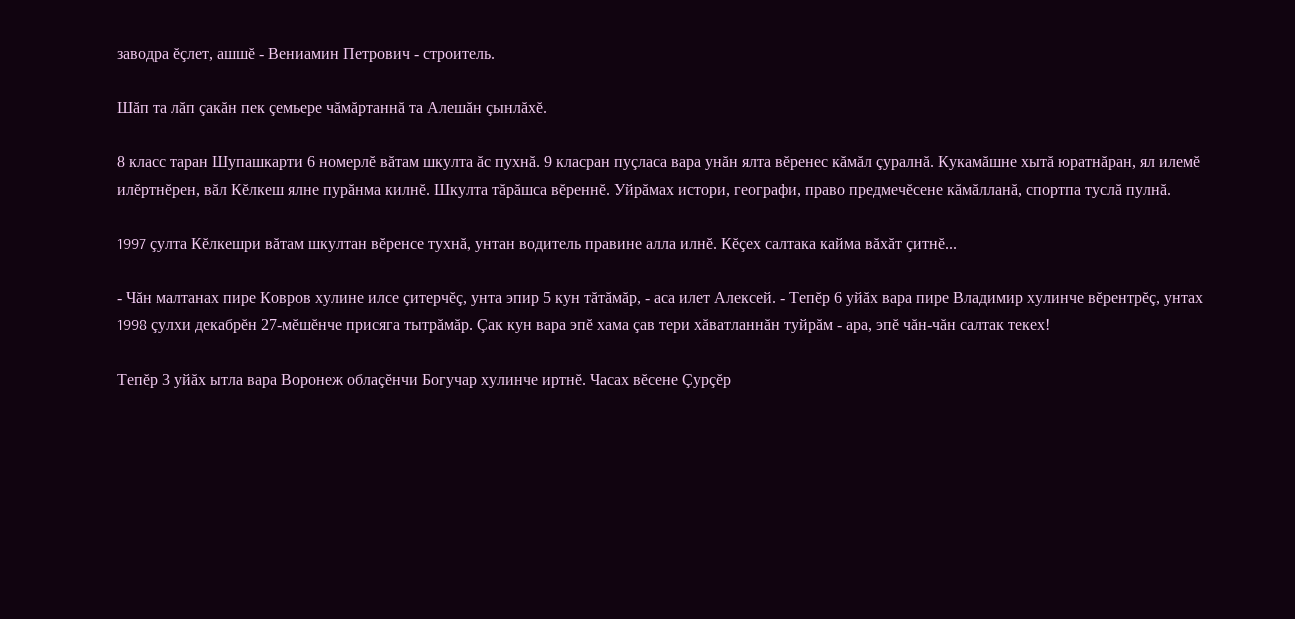заводра ĕçлет, ашшĕ - Вениамин Петрович - строитель.

Шăп та лăп çакăн пек çемьере чăмăртаннă та Алешăн çынлăхĕ.

8 класс таран Шупашкарти 6 номерлĕ вăтам шкулта ăс пухнă. 9 класран пуçласа вара унăн ялта вĕренес кăмăл çуралнă. Кукамăшне хытă юратнăран, ял илемĕ илĕртнĕрен, вăл Кĕлкеш ялне пурăнма килнĕ. Шкулта тăрăшса вĕреннĕ. Уйрăмах истори, географи, право предмечĕсене кăмăлланă, спортпа туслă пулнă.

1997 çулта Кĕлкешри вăтам шкултан вĕренсе тухнă, унтан водитель правине алла илнĕ. Кĕçех салтака кайма вăхăт çитнĕ...

- Чăн малтанах пире Ковров хулине илсе çитерчĕç, унта эпир 5 кун тăтăмăр, - аса илет Алексей. - Тепĕр 6 уйăх вара пире Владимир хулинче вĕрентрĕç, унтах 1998 çулхи декабрĕн 27-мĕшĕнче присяга тытрăмăр. Çак кун вара эпĕ хама çав тери хăватланнăн туйрăм - ара, эпĕ чăн-чăн салтак текех!

Тепĕр 3 уйăх ытла вара Воронеж облаçĕнчи Богучар хулинче иртнĕ. Часах вĕсене Çурçĕр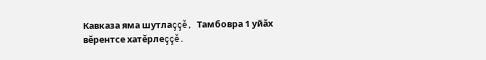Кавказа яма шутлаççĕ, Тамбовра 1 уйăх вĕрентсе хатĕрлеççĕ.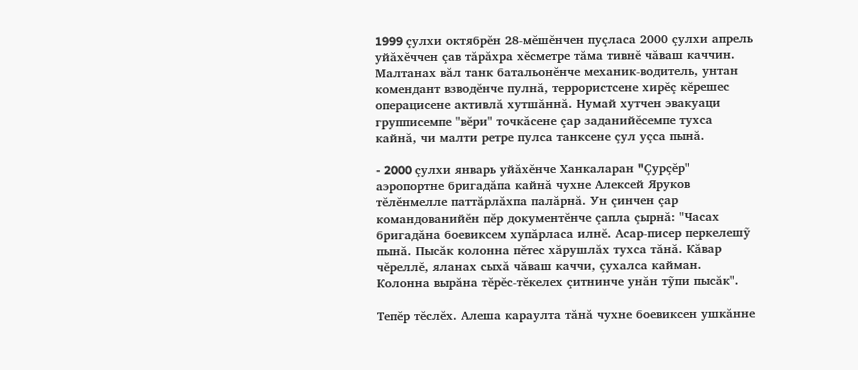1999 çулхи октябрĕн 28-мĕшĕнчен пуçласа 2000 çулхи апрель уйăхĕччен çав тăрăхра хĕсметре тăма тивнĕ чăваш каччин. Малтанах вăл танк батальонĕнче механик-водитель, унтан комендант взводĕнче пулнă, террористсене хирĕç кĕрешес операцисене активлă хутшăннă. Нумай хутчен эвакуаци групписемпе "вĕри" точкăсене çар заданийĕсемпе тухса кайнă, чи малти ретре пулса танксене çул уçса пынă.

- 2000 çулхи январь уйăхĕнче Ханкаларан "Çурçĕр" аэропортне бригадăпа кайнă чухне Алексей Яруков тĕлĕнмелле паттăрлăхпа палăрнă. Ун çинчен çар командованийĕн пĕр документĕнче çапла çырнă: "Часах бригадăна боевиксем хупăрласа илнĕ. Асар-писер перкелешỹ пынă. Пысăк колонна пĕтес хăрушлăх тухса тăнă. Кăвар чĕреллĕ, яланах сыхă чăваш каччи, çухалса кайман. Колонна вырăна тĕрĕс-тĕкелех çитнинче унăн тỹпи пысăк".

Тепĕр тĕслĕх. Алеша караулта тăнă чухне боевиксен ушкăнне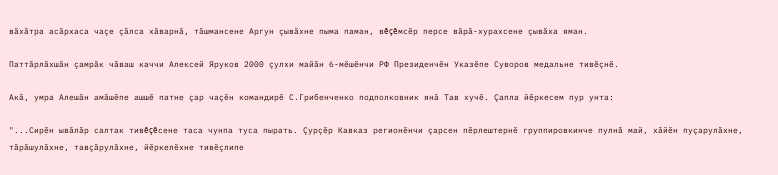вăхăтра асăрхаса чаçе çăлса хăварнă, тăшмансене Аргун çывăхне пыма паман, вĕçĕмсĕр персе вăрă-хурахсене çывăха яман.

Паттăрлăхшăн çамрăк чăваш каччи Алексей Яруков 2000 çулхи майăн 6-мĕшĕнчи РФ Президенчĕн Указĕпе Суворов медальне тивĕçнĕ.

Акă, умра Алешăн амăшĕпе ашшĕ патне çар чаçĕн командирĕ С.Грибенченко подполковник янă Тав хучĕ. Çапла йĕркесем пур унта:

"...Сирĕн ывăлăр салтак тивĕçĕсене таса чунпа туса пырать. Çурçĕр Кавказ регионĕнчи çарсен пĕрлештернĕ группировкинче пулнă май, хăйĕн пуçарулăхне, тăрăшулăхне, тавçăрулăхне, йĕркелĕхне тивĕçлипе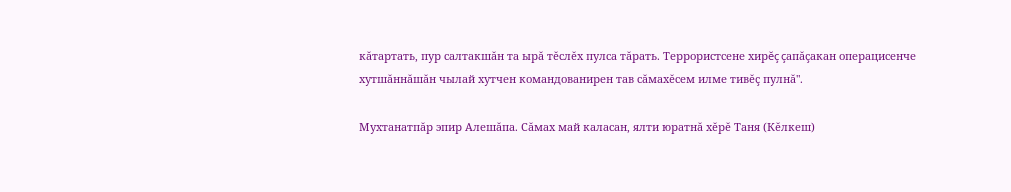кăтартать, пур салтакшăн та ырă тĕслĕх пулса тăрать. Террористсене хирĕç çапăçакан операцисенче хутшăннăшăн чылай хутчен командованирен тав сăмахĕсем илме тивĕç пулнă".

Мухтанатпăр эпир Алешăпа. Сăмах май каласан, ялти юратнă хĕрĕ Таня (Кĕлкеш)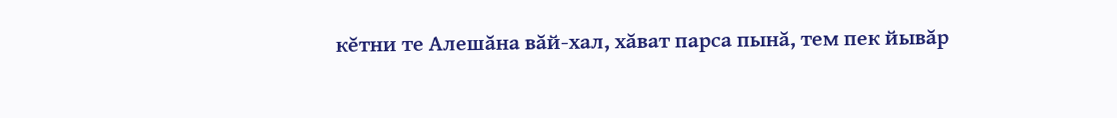кĕтни те Алешăна вăй-хал, хăват парса пынă, тем пек йывăр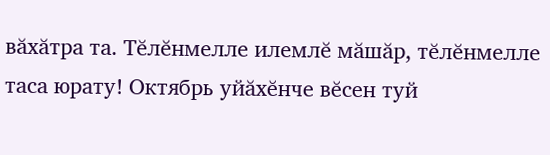вăхăтра та. Тĕлĕнмелле илемлĕ мăшăр, тĕлĕнмелле таса юрату! Октябрь уйăхĕнче вĕсен туй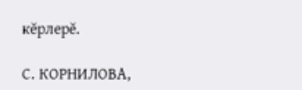кĕрлерĕ.

С. КОРНИЛОВА,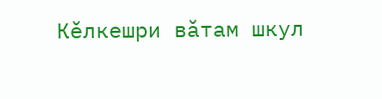Кĕлкешри вăтам шкул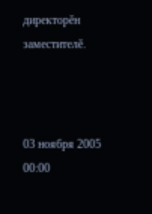директорĕн заместителĕ.



03 ноября 2005
00:00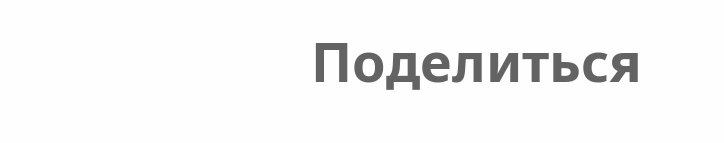Поделиться